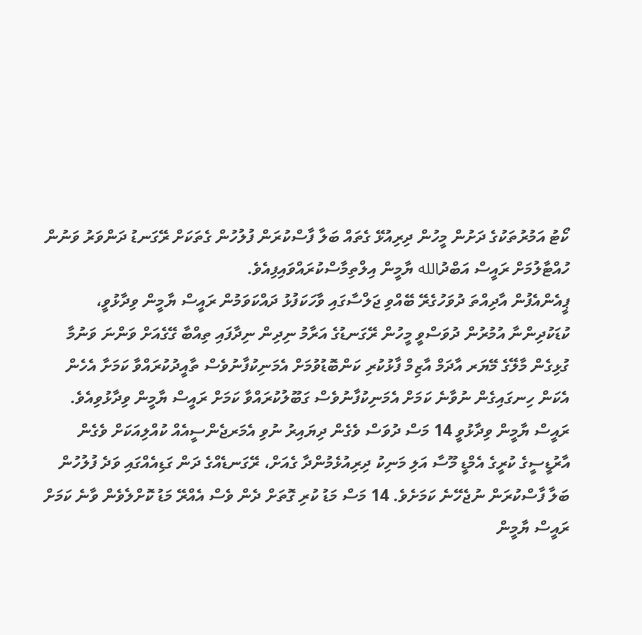ކޯޓު އަމުރުތަކުގެ ދަށުން މީހުން ދިރިއުޅޭ ގެތައް ބަލާ ފާސްކުރަން ފުލުހުން ގެތަކަށް ރޭގަނޑު ދަންވަރު ވަނުން ހުއްޓާލުމަށް ރައީސް އަބްދުالله ޔާމީން އިލްތިމާސްކުރައްވައިފިއެވެ.
ޕީއެންއެފުން އާދިއްތަ ދުވަހުގެރޭ ބޭއްވި ޖަލްސާގައި ވާހަކަފުޅު ދައްކަވަމުން ރައީސް ޔާމީން ވިދާޅުވީ، ކުޑަކުދިންނާ އުމުރުން ދުވަސްވީ މީހުން ރޭގަނޑުގެ އަރާމު ނިދިން ނިދާފައި ތިއްބާ ގޭގެއަށް ވަންނަ ވަނުމާ ގުޅިގެން މާލޭގެ މޭޔަރ އާދަމް އާޒިމް ފާޅުކުރި ކަންބޮޑުވުމަށް އެމަނިކުފާނުވެސް ތާއީދުކުރައްވާ ކަމަށާ އެހެން އެކަން ހިނގައިގެން ނުވާނެ ކަމަށް އެމަނިކުފާނުވެސް ގަބޫލުކުރައްވާ ކަމަށް ރައީސް ޔާމީން ވިދާޅުވިއެވެ.
ރައީސް ޔާމީން ވިދާޅުވީ 14 މަސް ދުވަސް ވެގެން ދިޔައިރު ނުވި އެމަރޖެންސީއެއް ކުއްލިއަކަށް ވެގެން އާރުޑީސީގެ ކުރީގެ އެމްޑީ މޫސާ އަލި މަނިކު ދިރިއުޅެމުންދާ ގެއަށް، ރޭގަނޑެއްގެ ދަން ގަޑިއެއްގައި ވަދެ ފުލުހުން ބަލާ ފާސްކުރަން ނުޖެހޭނެ ކަމަށެވެ. 14 މަސް މަޑު ކުރި ގޮތަށް ދެން ވެސް އެއްރޭ މަޑު ކޮށްލެވެން ވާނެ ކަމަށް ރައީސް ޔާމީން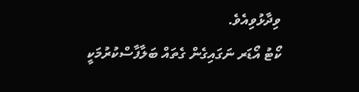ވިދާޅުވިއެވެ.
ކޯޓު އޯޑަރ ނަގައިގެން ގެތައް ބަލާފާސްކުރުމަކީ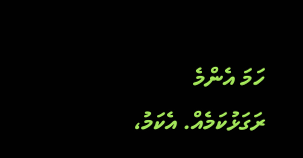ހަމަ އެންމެ ރަގަޅުކަމެއް. އެކަމު،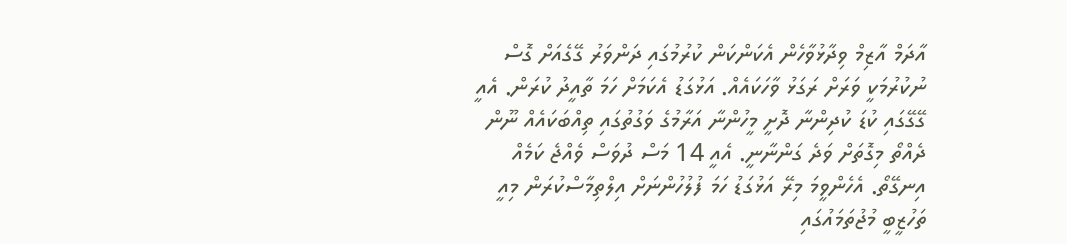އާދަމް އާޒިމް ވިދާޅުވާހެން އެކަންކަން ކުރުމުގައި ދަންވަރު ގޭގެއަށް ގޮސް ނުކުރުމަކީ ވަރަށް ރަގަޅު ވާހަކައެއް. އަޅުގަޑު އެކަމަށް ހަމަ ތާއީދު ކުރަން. އެއީ ގޭގޭގައި ކުޑަ ކުދިންނާ ދޮށީ މީހުންނާ އަރާމުގެ ވަގުތުގައި ތިއްބަކައެއް ނޫން ދެއްތޯ މިގޮތަށް ވަދެ ގަންނާނީ. އެއީ 14 މަސް ދުވަސް ވެއްޖެ ކަމެއް އިނގޭތޯ. އެހެންވީމަ މިރޭ އަޅުގަޑު ހަމަ ފުލުހުންނަށް އިލްތިމާސްކުރަން މިއީ ތަހުޒީބީ މުޖުތަމައުގައި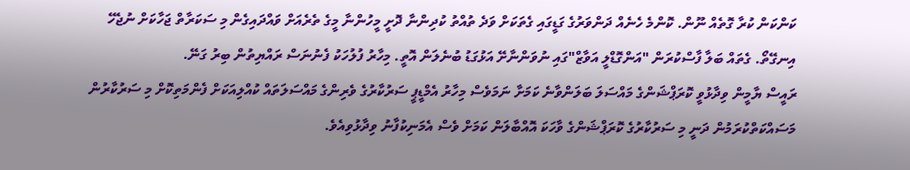ކަންކަން ކުރާ ގޮތެއް ނޫން. ކޮންމެ ހެނެއް ދަންވަރުގެ ގަޑީގައި ގެތަކަށް ވަދެ ތުއްތު ކުދިންނާ ދޮށީ މީހުންނާ މީގެ ތެރެއަށް ވައްދައިގެން މި ސަކަރާތް ޖަހާކަށް ނުޖެހޭ އިނގޭތޯ. ގެތައް ބަލާ ފާސްކުރަން "އަންގޮޑްލީ އަވާޒް"ގައި ނުވަންނާށޭ އަޅުގަޑު ބުނެލަން އޮތީ. މިހާރު ފުލުހަކު ފެނުނަސް ރައްޔިތުން ބިރު ގަނޭ.
ރައީސް ޔާމީން ވިދާޅުވީ ކޮރަޕްޝަންގެ މައްސަލަ ބަލަންވާނެ ކަމަށާ ނަމަވެސް މިހާރު އެމްޑީޕީ ސަރުކާރުގެ ވެރިންގެ މައްސަލަތައް ކުއްލިއަކަށް ފެންމަތިކޮށް މި ސަރުކާރުން މަސައްކަތްކުރަމުން ދަނީ މި ސަރުކާރުގެ ކޮރަޕްޝަންގެ ވާހަކަ އޮއްބާލަން ކަމަށް ވެސް އެމަނިކުފާނު ވިދާޅުވިއެވެ.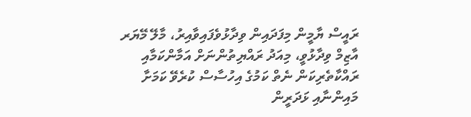ރައީސް ޔާމީން މިފަދައިން ވިދާޅުވެފައިވާއިރު، މާލޭ މޭޔަރ އާޒިމް ވިދާޅުވީ، މިއަދު ރައްޔިތުންނަށް އަމާންކަމާއި ރައްކާތެރިކަން ނެތް ކަމުގެ އިހުސާސް ކުރެވޭ ކަމަށާ މައިންނާއި ޅަދަރީން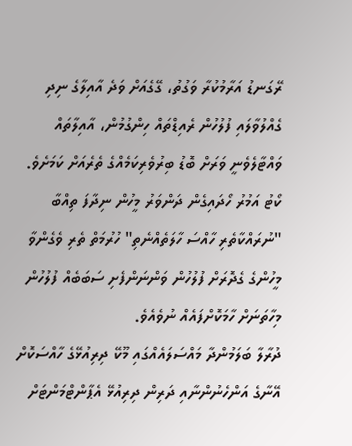ރޭގަނޑު އަރާމުކުރާ ވަގުތު، ގޭގެއަށް ވަދެ އާއިލާގެ ނިދި ގެއްލުވާލައި ފުލުހުން ރެއިޑްތައް ހިންގުމުން، އާއިލާތައް ވައްޓާލެވެނީ ވަރަށް ބޮޑު ބިރުވެރިކަމެއްގެ ތެރެއަށް ކަމަށެވެ.
ކޯޓު އަމުރު ހޯދައިގެން ދަންވަރު މީހުން ނިދާފަ ތިއްބާ "ނުރައްކާތެރި ހާއްސަ ހާލަތެއްނެތި" ހުރުމަތް ތެރި ވެގެންވާ މީހުންގެ ގެދޮރަށް ފުލުހުން ވަންނަންފެށި ސަބަބެއް ފުލުހުން މިހާތަނަށް ހާމަކޮށްފައެއް ނުވެއެވެ.
ދުރާލާ ބަލަމުންދާ މައްސަލައެއްގައި މޫކޭ ދިރިއުޅޭގެ ހާއްސަކޮށް އޭނާގެ އަންހެނުންނާއި ދަރިން ދިރިއުޅޭ އެޕާންޓްމަންޓަށް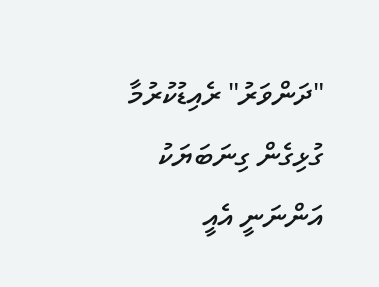"ދަންވަރު" ރެއިޑުކުރުމާ ގުޅިގެން ގިނަބަޔަކު އަންނަނީ އެއީ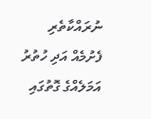ނުރައްކާތެރި ފެށުމެއް އަދި ހުތުރު އަމަލެއްގެ ގޮތުގައި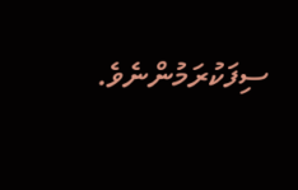ސިފަކުރަމުންނެވެ.